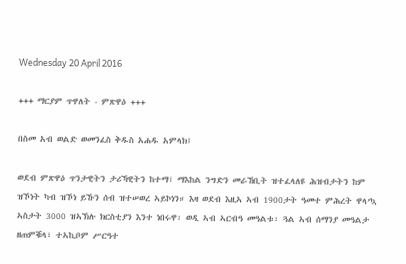Wednesday 20 April 2016

+++ ማርያም ጥዋለት - ምጽዋዕ +++

በስመ አብ ወልድ ወመንፈስ ቅዱስ አሐዱ አምላክ፤

ወደብ ምጽዋዕ ጥንታዊትን ታሪኻዊትን ከተማ፣ ማእከል ንግድን መራኸቢት ዝተፈላለዩ ሕዝብታትን ከም ዝኾነት ካብ ዝኾነ ይኹን ሰብ ዝተሠወረ ኣይኮነን። እዛ ወደብ እዚኣ ኣብ 1900ታት ዓመተ ምሕረት ዋላ’ኳ ኣስታት 3000 ዝኣኽሉ ክርስቲያን እንተ ነበሩዋ፡ ወዲ ኣብ ኣርብዓ መዓልቱ፡ ጓል ኣብ ሰማንያ መዓልታ ዘጠምቑላ፣ ተኣኪቦም ሥርዓተ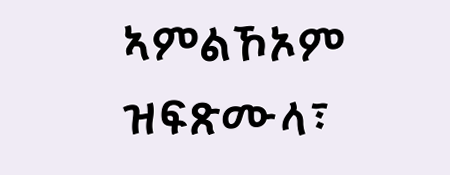ኣምልኾኦም ዝፍጽሙላ፣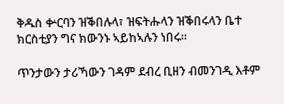ቅዱስ ቍርባን ዝቕበሉላ፣ ዝፍትሑላን ዝቕበሩላን ቤተ ክርስቲያን ግና ክውንኑ ኣይከኣሉን ነበሩ።

ጥንታውን ታሪኻውን ገዳም ደብረ ቢዘን ብመንገዲ እቶም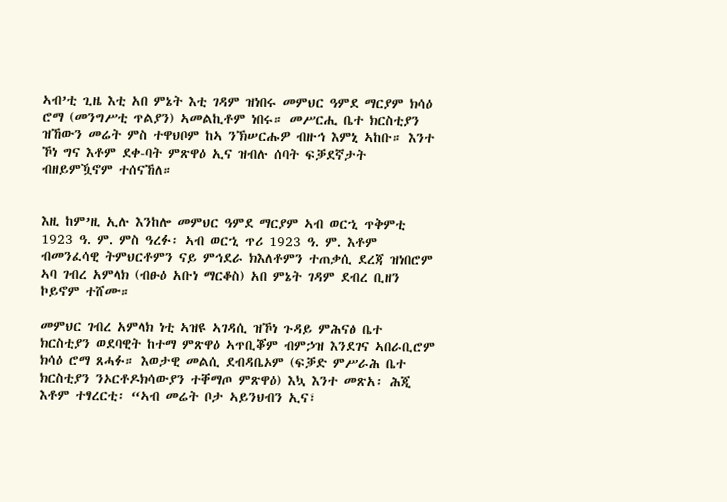ኣብ’ቲ ጊዜ እቲ አበ ምኔት እቲ ገዳም ዝነበሩ መምህር ዓምደ ማርያም ክሳዕ ሮማ (መንግሥቲ ጥልያን) ኣመልኪቶም ነበሩ። መሥርሒ ቤተ ክርስቲያን ዝኸውን መሬት ምስ ተዋህቦም ከኣ ንኽሠርሑዎ ብዙኅ እምኒ ኣከቡ። እንተ ኾነ ግና እቶም ደቀ-ባት ምጽዋዕ ኢና ዝብሉ ሰባት ፍቓደኛታት ብዘይምዃኖም ተሰናኸለ።


እዚ ከም’ዚ ኢሉ እንከሎ መምህር ዓምደ ማርያም ኣብ ወርኂ ጥቅምቲ 1923 ዓ. ም. ምስ ዓረፉ፡ ኣብ ወርኂ ጥሪ 1923 ዓ. ም. እቶም ብመንፈሳዊ ትምህርቶምን ናይ ምኅደራ ክእለቶምን ተጠቃሲ ደረጃ ዝነበሮም ኣባ ገብረ አምላክ (ብፁዕ አቡነ ማርቆስ) አበ ምኔት ገዳም ደብረ ቢዘን ኮይኖም ተሸሙ።

መምህር ገብረ አምላክ ነቲ ኣዝዩ ኣገዳሲ ዝኾነ ጉዳይ ምሕናፅ ቤተ ክርስቲያን ወደባዊት ከተማ ምጽዋዕ ኣጥቢቖም ብምኃዝ እንደገና ኣበራቢሮም ክሳዕ ሮማ ጸሓፉ። እወታዊ መልሲ ደብዳቤኦም (ፍቓድ ምሥራሕ ቤተ ክርስቲያን ንኦርቶዶክሳውያን ተቐማጦ ምጽዋዕ) እኳ እንተ መጽአ፡ ሕጂ እቶም ተፃረርቲ፡ “ኣብ መሬት ቦታ ኣይንህብን ኢና፣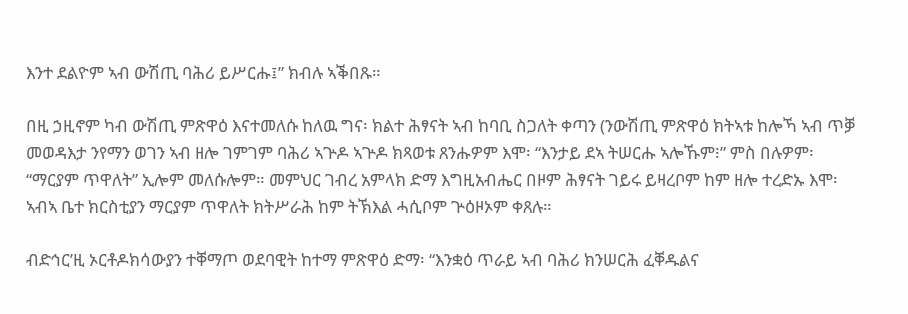እንተ ደልዮም ኣብ ውሽጢ ባሕሪ ይሥርሑ፤” ክብሉ ኣቕበጹ።

በዚ ኃዚኖም ካብ ውሽጢ ምጽዋዕ እናተመለሱ ከለዉ ግና፡ ክልተ ሕፃናት ኣብ ከባቢ ስጋለት ቀጣን (ንውሽጢ ምጽዋዕ ክትኣቱ ከሎኻ ኣብ ጥቓ መወዳእታ ንየማን ወገን ኣብ ዘሎ ገምገም ባሕሪ ኣጕዶ ኣጕዶ ክጻወቱ ጸንሑዎም እሞ፡ “እንታይ ደኣ ትሠርሑ ኣሎኹም፧” ምስ በሉዎም፡ “ማርያም ጥዋለት” ኢሎም መለሱሎም። መምህር ገብረ አምላክ ድማ እግዚአብሔር በዞም ሕፃናት ገይሩ ይዛረቦም ከም ዘሎ ተረድኡ እሞ፡ ኣብኣ ቤተ ክርስቲያን ማርያም ጥዋለት ክትሥራሕ ከም ትኽእል ሓሲቦም ጕዕዞኦም ቀጸሉ።

ብድኅር’ዚ ኦርቶዶክሳውያን ተቐማጦ ወደባዊት ከተማ ምጽዋዕ ድማ፡ “እንቋዕ ጥራይ ኣብ ባሕሪ ክንሠርሕ ፈቐዱልና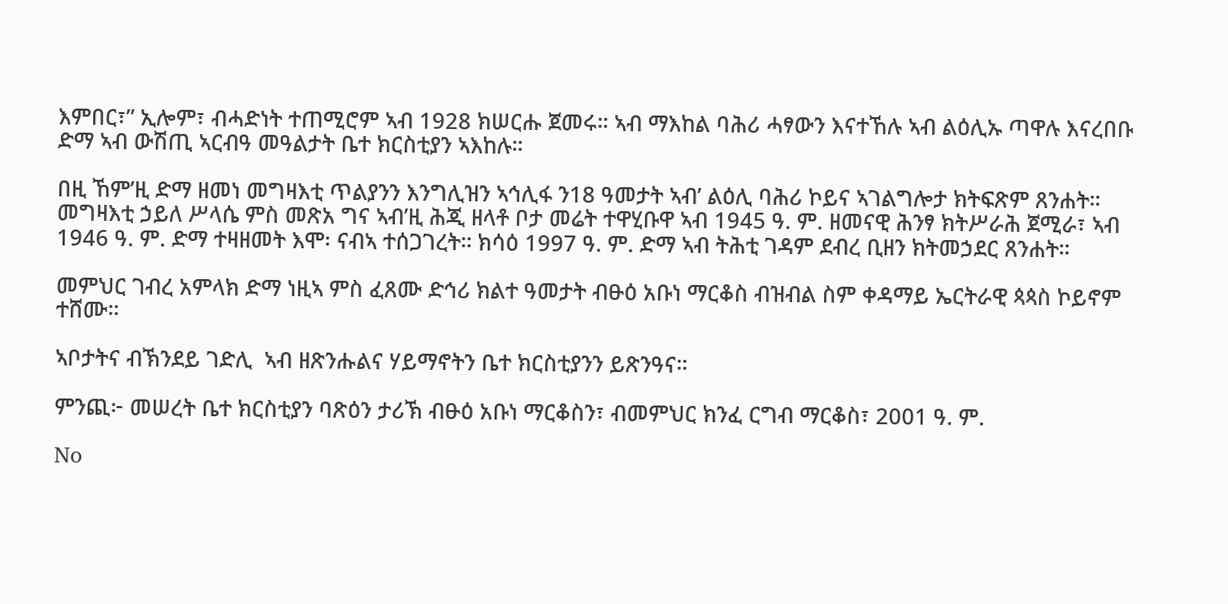እምበር፣” ኢሎም፣ ብሓድነት ተጠሚሮም ኣብ 1928 ክሠርሑ ጀመሩ። ኣብ ማእከል ባሕሪ ሓፃውን እናተኸሉ ኣብ ልዕሊኡ ጣዋሉ እናረበቡ ድማ ኣብ ውሽጢ ኣርብዓ መዓልታት ቤተ ክርስቲያን ኣእከሉ።

በዚ ኸም’ዚ ድማ ዘመነ መግዛእቲ ጥልያንን እንግሊዝን ኣኅሊፋ ን18 ዓመታት ኣብ’ ልዕሊ ባሕሪ ኮይና ኣገልግሎታ ክትፍጽም ጸንሐት። መግዛእቲ ኃይለ ሥላሴ ምስ መጽአ ግና ኣብ’ዚ ሕጂ ዘላቶ ቦታ መሬት ተዋሂቡዋ ኣብ 1945 ዓ. ም. ዘመናዊ ሕንፃ ክትሥራሕ ጀሚራ፣ ኣብ 1946 ዓ. ም. ድማ ተዛዘመት እሞ፡ ናብኣ ተሰጋገረት። ክሳዕ 1997 ዓ. ም. ድማ ኣብ ትሕቲ ገዳም ደብረ ቢዘን ክትመኃደር ጸንሐት።

መምህር ገብረ አምላክ ድማ ነዚኣ ምስ ፈጸሙ ድኅሪ ክልተ ዓመታት ብፁዕ አቡነ ማርቆስ ብዝብል ስም ቀዳማይ ኤርትራዊ ጳጳስ ኮይኖም ተሸሙ።

ኣቦታትና ብኽንደይ ገድሊ  ኣብ ዘጽንሑልና ሃይማኖትን ቤተ ክርስቲያንን ይጽንዓና።

ምንጪ፦ መሠረት ቤተ ክርስቲያን ባጽዕን ታሪኽ ብፁዕ አቡነ ማርቆስን፣ ብመምህር ክንፈ ርግብ ማርቆስ፣ 2001 ዓ. ም.

No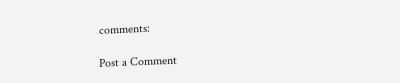comments:

Post a Comment